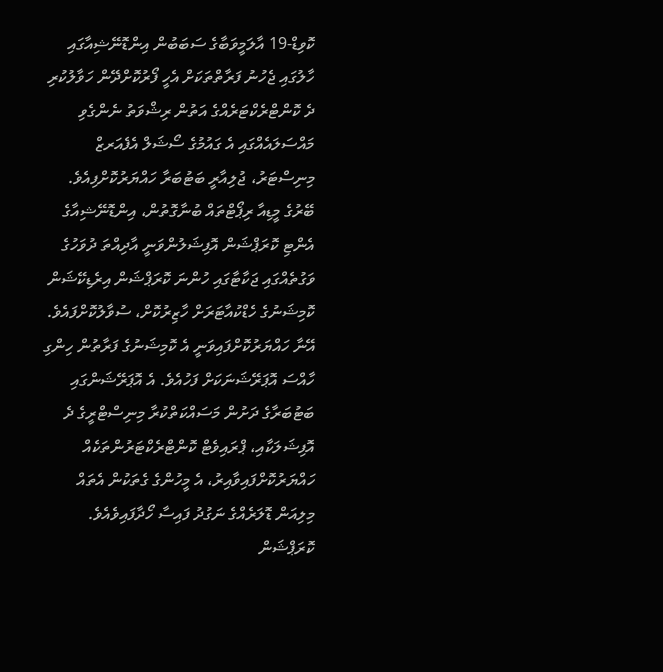ކޮވިޑް-19 އާލަމީވަބާގެ ސަބަބުން އިންޑޮނޭޝިއާގައި ހާލުގައި ޖެހުނު ފަރާތްތަކަށް އެހީ ފޯރުކޮށްދޭން ހަވާލުކުރި ދެ ކޮންޓްރެކްޓަރެއްގެ އަތުން ރިޝްވަތު ނެންގެވި މައްސަލައެއްގައި އެ ގައުމުގެ ސޯޝަލް އެފެއަރޒް މިނިސްޓަރު، ޖުލިއާރީ ބަޓުބަރާ ހައްޔަރުކޮށްފިއެވެ.
ބޭރުގެ މީޑިއާ ރިޕޯޓްތައް ބުނާގޮތުން، އިންޑޮނޭޝިއާގެ އެންޓި ކޮރަޕްޝަން އޮފިޝަލުންވަނީ އާދިއްތަ ދުވަހުގެ ވަގުތެއްގައި ޖަކާޓާގައި ހުންނަ ކޮރަޕްޝަން އިރެޑިކޭޝަން ކޮމިޝަނުގެ ހެޑްކުއާޓަރަށް ހާޒިރުކޮށް، ސުވާލުކޮށްފައެވެ.
އޭނާ ހައްޔަރުކޮށްފައިވަނީ އެ ކޮމިޝަނުގެ ފަރާތުން ހިންގި ހާއްސަ އޮޕަރޭޝަނަކަށް ފަހުއެވެ. އެ އޮޕަރޭޝަންގައި ބަޓުބަރާގެ ދަށުން މަސައްކަތްކުރާ މިނިސްޓްރީގެ ދެ އޮފިޝަލަކާއި، ޕްރައިވެޓް ކޮންޓްރެކްޓަރުންތަކެއް ހައްޔަރުކޮށްފައިވާއިރު، އެ މީހުންގެ ގެތަކުން އެތައް މިލިއަން ޑޮލަރެއްގެ ނަގުދު ފައިސާ ހޯދާފައިވެއެވެ.
ކޮރަޕްޝަން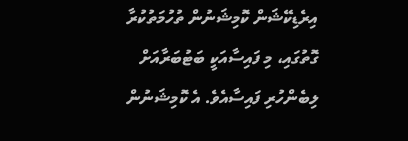އިރެޑިކޭޝަން ކޮމިޝަނުން ތުހުމަތުކުރާ ގޮތުގައި، މި ފައިސާއަކީ ބަޓުބަރާއަށް ލިބެންހުރި ފައިސާއެވެ. އެ ކޮމިޝަނުން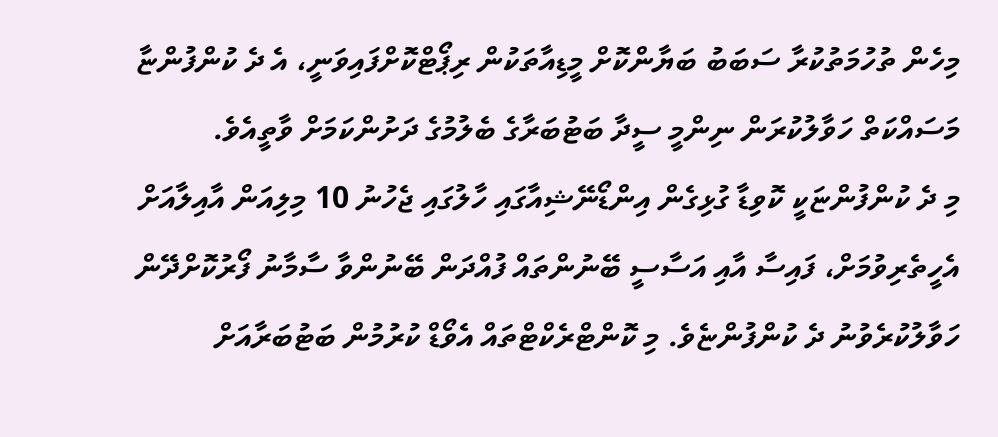މިހެން ތުހުމަތުކުރާ ސަބަބު ބަޔާންކޮށް މީޑިއާތަކުން ރިޕޯޓްކޮށްފައިވަނީ، އެ ދެ ކުންފުންޏާ މަސައްކަތް ހަވާލުކުރަން ނިންމީ ސީދާ ބަޓުބަރާގެ ބެލުމުގެ ދަށުންކަމަށް ވާތީއެވެ.
މި ދެ ކުންފުންޏަކީ ކޮވިޑާ ގުޅިގެން އިންޑޯނޭޝިއާގައި ހާލުގައި ޖެހުނު 10 މިލިއަން އާއިލާއަށް އެހީތެރިވުމަށް، ފައިސާ އާއި އަސާސީ ބޭނުންތައް ފުއްދަން ބޭނުންވާ ސާމާނު ފޯރުކޮށްދޭން ހަވާލުކުރެވުނު ދެ ކުންފުންޏެވެ. މި ކޮންޓްރެކްޓްތައް އެވޯޑް ކުރުމުން ބަޓުބަރާއަށް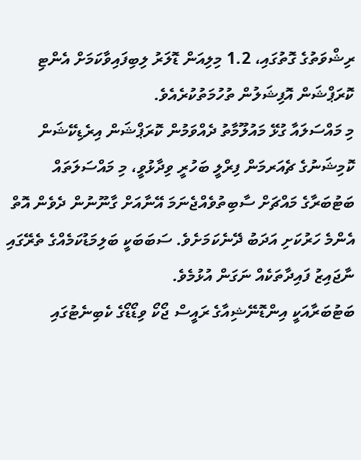ރިޝްވަތުގެ ގޮތުގައި، 1.2 މިލިއަން ޑޮލަރު ލިބިފައިވާކަމަށް އެންޓި ކޮރަޕްޝަން އޮފިޝަލުން ތުހުމަތުކުރެއެވެ.
މި މައްސަލައާ ގުޅޭ މައުލޫމާތު ދެއްވަމުން ކޮރަޕްޝަން އިރެޑިކޭޝަން ކޮމިޝަނުގެ ޗެއަރމަން ފިރްލީ ބަހުރީ ވިދާޅުވީ، މި މައްސަލަތައް ބަޓުބަރާގެ މައްޗަށް ސާބިތުވެއްޖެނަމަ އޭނާއަށް ގާނޫނުން ދެވެން އޮތް އެންމެ ހަރުކަށި އަދަބު ދޭނެކަމަށެވެ. ސަބަބަކީ ބަލިމަޑުކަމެއްގެ ތެރޭގައި ނާޖައިޒު ފައިދާތަކެއް ނަގަން އުޅުމެވެ.
ބަޓުބަރާއަކީ އިންޑޮނޭޝިއާގެ ރައީސް ޖޯކޯ ވިޑޯޑޯގެ ކެބިނެޓުގައި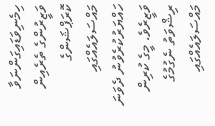ހިމެނިވަޑައިގަންނަވާ ވަޒީރުންގެ ތެރެއިން ކޮރަޕްޝަންގެ މައްސަލައެއްގައި ހައްޔަރުކުރެވުނު ދެވަނަ ވަޒީރެވެ. މީގެ ކުރިން ރިޝްވަތު ނެގުމުގެ މައްސަލައެއްގައި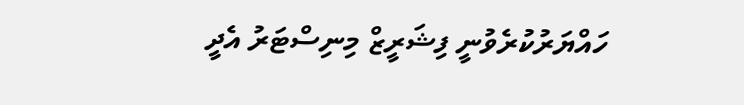ހައްޔަރުކުރެވުނީ ފިޝަރީޒް މިނިސްޓަރު އެދީ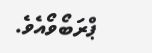ޕްރަބޯވޯއެވެ.